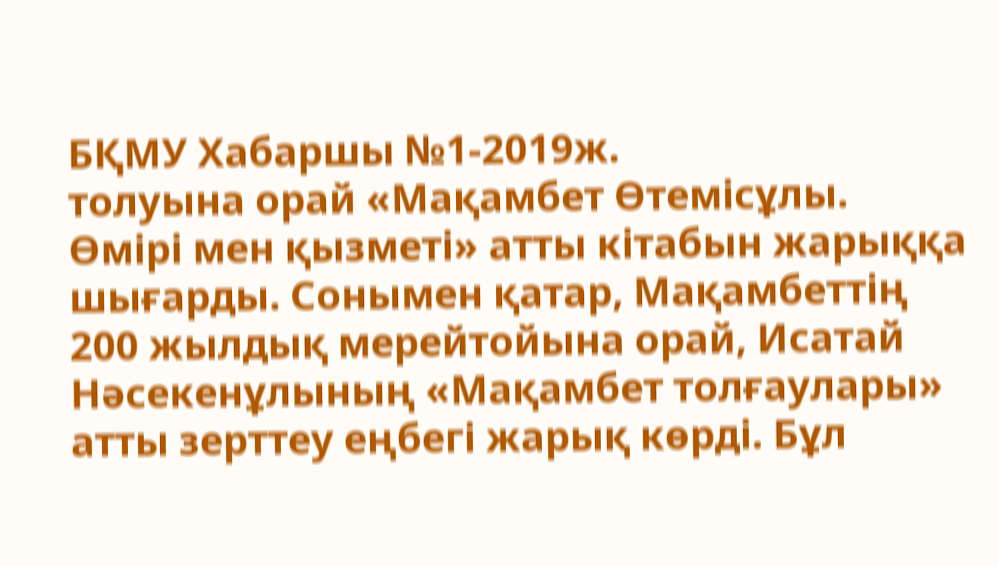БҚМУ Хабаршы №1-2019ж.
толуына орай «Мақамбет Өтемісұлы. Өмірі мен қызметі» атты кітабын жарыққа
шығарды. Сонымен қатар, Мақамбеттің 200 жылдық мерейтойына орай, Исатай
Нәсекенұлының «Мақамбет толғаулары» атты зерттеу еңбегі жарық көрді. Бұл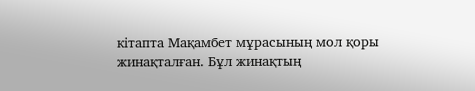кітапта Мақамбет мұрасының мол қоры жинақталған. Бұл жинақтың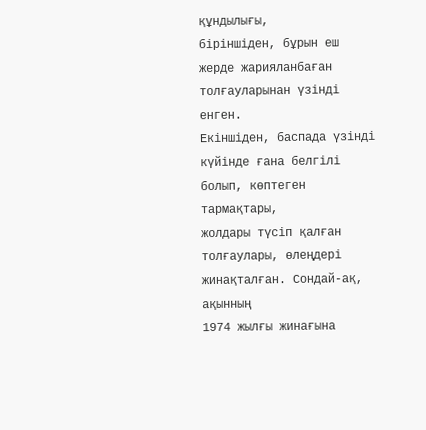құндылығы,
біріншіден, бұрын еш жерде жарияланбаған толғауларынан үзінді енген.
Екіншіден, баспада үзінді күйінде ғана белгілі болып, көптеген тармақтары,
жолдары түсіп қалған толғаулары, өлеңдері жинақталған. Сондай-ақ, ақынның
1974 жылғы жинағына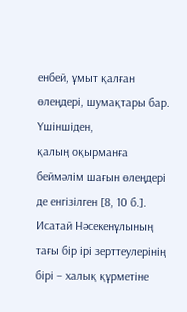енбей, ұмыт қалған өлеңдері, шумақтары бар. Үшіншіден,
қалың оқырманға беймәлім шағын өлеңдері де енгізілген [8, 10 б.].
Исатай Нәсекенұлының тағы бір ірі зерттеулерінің бірі – халық құрметіне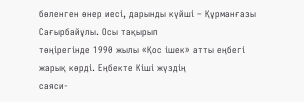бөленген өнер иесі, дарынды күйші – Құрманғазы Сағырбайұлы. Осы тақырып
төңірегінде 1990 жылы «Қос ішек» атты еңбегі жарық көрді. Еңбекте Кіші жүздің
саяси-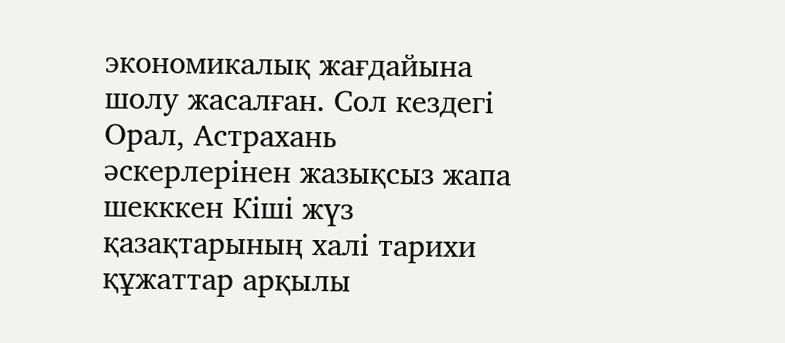экономикалық жағдайына шолу жасалған. Сол кездегі Орал, Астрахань
әскерлерінен жазықсыз жапа шекккен Кіші жүз қазақтарының халі тарихи
құжаттар арқылы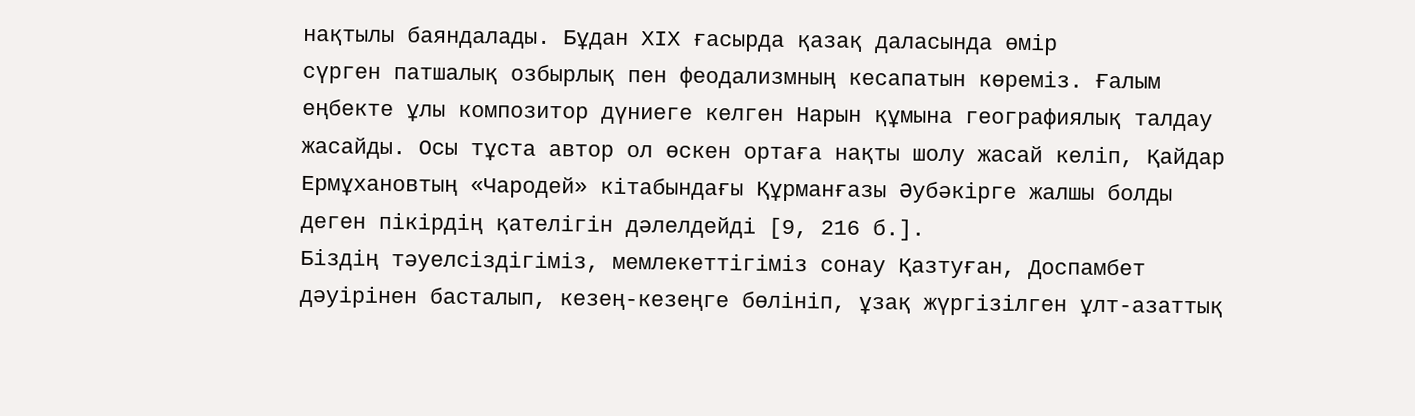нақтылы баяндалады. Бұдан ХІХ ғасырда қазақ даласында өмір
сүрген патшалық озбырлық пен феодализмның кесапатын көреміз. Ғалым
еңбекте ұлы композитор дүниеге келген Нарын құмына географиялық талдау
жасайды. Осы тұста автор ол өскен ортаға нақты шолу жасай келіп, Қайдар
Ермұхановтың «Чародей» кітабындағы Құрманғазы Әубәкірге жалшы болды
деген пікірдің қателігін дәлелдейді [9, 216 б.].
Біздің тәуелсіздігіміз, мемлекеттігіміз сонау Қазтуған, Доспамбет
дәуірінен басталып, кезең-кезеңге бөлініп, ұзақ жүргізілген ұлт-азаттық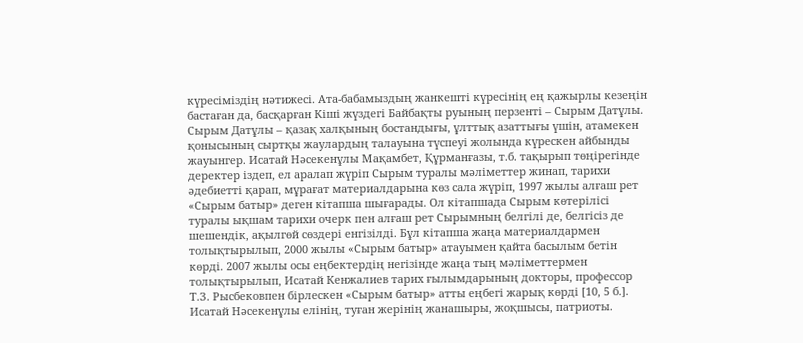күресіміздің нәтижесі. Ата-бабамыздың жанкешті күресінің ең қажырлы кезеңін
бастаған да, басқарған Кіші жүздегі Байбақты руының перзенті – Сырым Датұлы.
Сырым Датұлы – қазақ халқының бостандығы, ұлттық азаттығы үшін, атамекен
қонысының сыртқы жаулардың талауына түспеуі жолында күрескен айбынды
жауынгер. Исатай Нәсекенұлы Мақамбет, Құрманғазы, т.б. тақырып төңірегінде
деректер іздеп, ел аралап жүріп Сырым туралы мәліметтер жинап, тарихи
әдебиетті қарап, мұрағат материалдарына көз сала жүріп, 1997 жылы алғаш рет
«Сырым батыр» деген кітапша шығарады. Ол кітапшада Сырым көтерілісі
туралы ықшам тарихи очерк пен алғаш рет Сырымның белгілі де, белгісіз де
шешендік, ақылгөй сөздері енгізілді. Бұл кітапша жаңа материалдармен
толықтырылып, 2000 жылы «Сырым батыр» атауымен қайта басылым бетін
көрді. 2007 жылы осы еңбектердің негізінде жаңа тың мәліметтермен
толықтырылып, Исатай Кенжалиев тарих ғылымдарының докторы, профессор
Т.З. Рысбековпен бірлескен «Сырым батыр» атты еңбегі жарық көрді [10, 5 б.].
Исатай Нәсекенұлы елінің, туған жерінің жанашыры, жоқшысы, патриоты.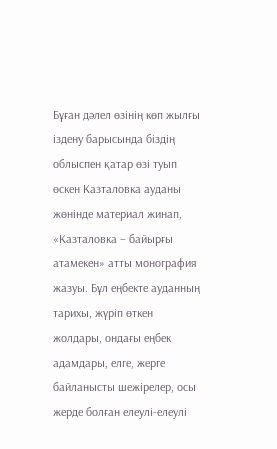Бұған дәлел өзінің көп жылғы іздену барысында біздің облыспен қатар өзі туып
өскен Казталовка ауданы жөнінде материал жинап, «Казталовка – байырғы
атамекен» атты монография жазуы. Бұл еңбекте ауданның тарихы, жүріп өткен
жолдары, ондағы еңбек адамдары, елге, жерге байланысты шежірелер, осы
жерде болған елеулі-елеулі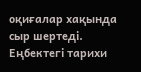оқиғалар хақында сыр шертеді. Еңбектегі тарихи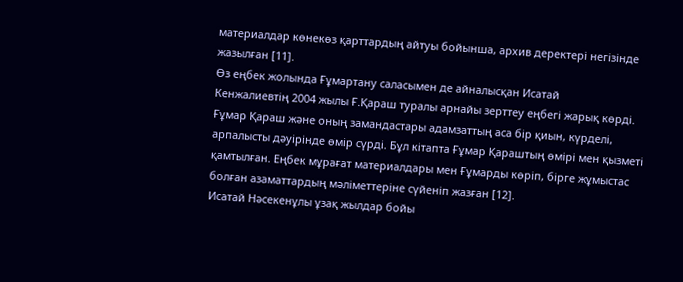материалдар көнекөз қарттардың айтуы бойынша, архив деректері негізінде
жазылған [11].
Өз еңбек жолында Ғұмартану саласымен де айналысқан Исатай
Кенжалиевтің 2004 жылы Ғ.Қараш туралы арнайы зерттеу еңбегі жарық көрді.
Ғұмар Қараш және оның замандастары адамзаттың аса бір қиын, күрделі,
арпалысты дәуірінде өмір сүрді. Бұл кітапта Ғұмар Қараштың өмірі мен қызметі
қамтылған. Еңбек мұрағат материалдары мен Ғұмарды көріп, бірге жұмыстас
болған азаматтардың мәліметтеріне сүйеніп жазған [12].
Исатай Нәсекенұлы ұзақ жылдар бойы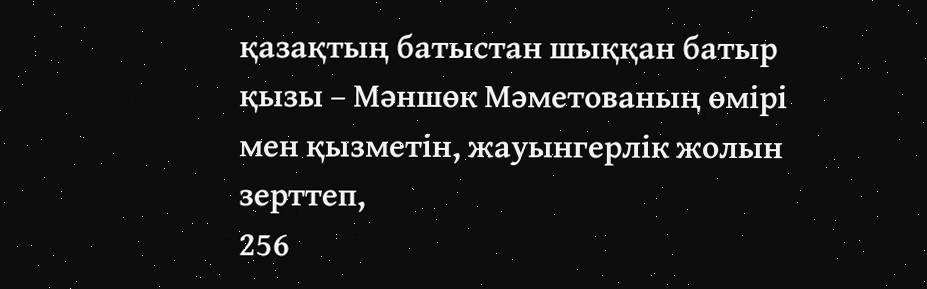қазақтың батыстан шыққан батыр
қызы – Мәншөк Мәметованың өмірі мен қызметін, жауынгерлік жолын зерттеп,
256